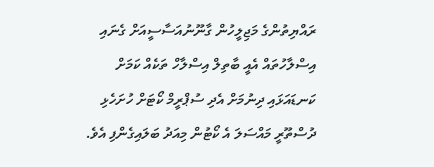ރައްޔިތުންގެ މަޖިލީހުން ގާނޫނުއަސާސީއަށް ގެނައި އިސްލާހުތައް އެއީ ބާތިލް އިސްލާހް ތަކެއް ކަމަށް ކަނޑައަޅައި ދިނުމަށް އެދި ސުޕްރީމް ކޯޓަށް ހުށަހެޅި ދުސްތޫރީ މައްސަލަ އެ ކޯޓުން މިއަދު ބަލައިގެންފި އެވެ.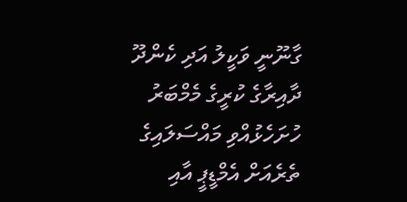ގާނޫނީ ވަކީލު އަދި ކެންދޫ ދާއިރާގެ ކުރީގެ މެމްބަރު ހުށަހެޅުއްވި މައްސަލައިގެ ތެރެއަށް އެމްޑީޕީ އާއި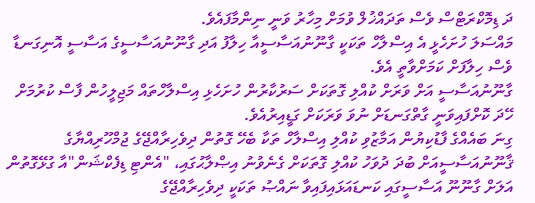ދަ ޑިމޮކްރަޓްސް ވެސް ތަދައްޚުލް ވުމަށް މިހާރު ވަނީ ނިންމާފައެވެ.
މައްސަލަ ހުށަހެޅީ އެ އިސްލާހް ތަކަކީ ގާނޫނުއަސާސީއާ ހިލާފު އަދި ގާނޫނުއަސާސީގެ އަސާސީ އޮނިގަނޑާ ވެސް ހިލާފަށް ކަމަށްވާތީ އެވެ.
ގާނޫނުއަސާސީ އަށް ވަރަށް ކުއްލި ގޮތަކަށް ސަރުކާރުން ހުށަހެޅި އިސްލާހްތައް މަޖިލީހުން ފާސް ކުރުމަށް ހޭދަ ކޮށްފައިވަނީ ގާތްގަނޑަށް ނުވަ ވަރަކަށް ގަޑީއިރުއެވެ.
ގިނަ ބައެއްގެ ފާޑުކިޔުން އަމާޒުވި ކުއްލި އިސްލާހް ތަކާ ބެހޭ ގޮތުން ދިވެހިރާއްޖޭގެ ޖުމްހޫރިއްޔާގެ ޤާނޫނުއަސާސީއަށް ބުދަ ދުވަހު ކުއްލި ގޮތަކަށް ގެނެވުނު އިޞްލާޙުގައި، "އެންޓި ޑިފެކްޝަން"އާ ގުޅޭގޮތުން އަލަށް ގާނޫނޫ އަސާސީގައި ކަނޑައަޅައިފައިވާ ނައްޞު ތަކަކީ ދިވެހިރާއްޖޭގެ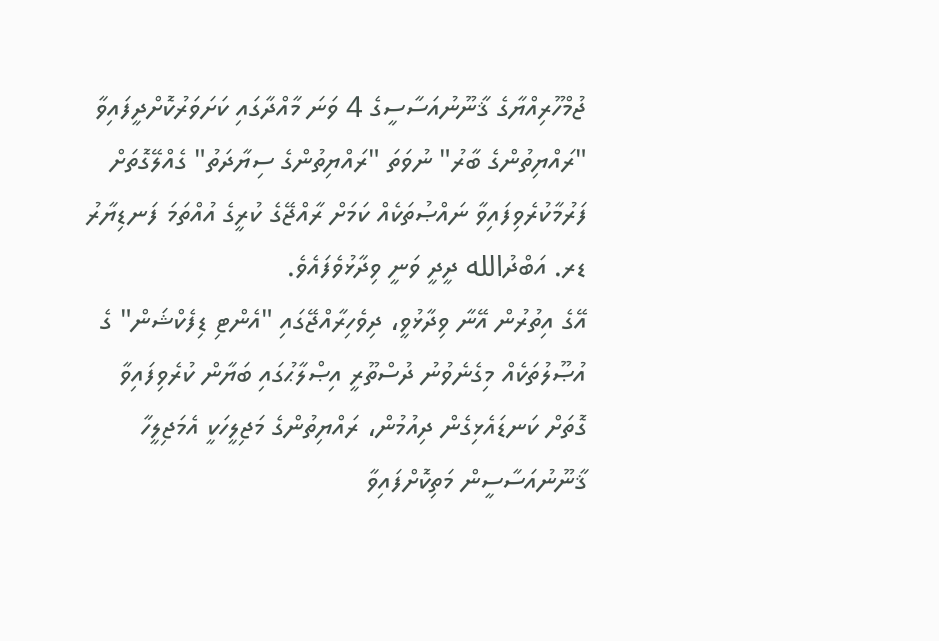ޖުމްހޫރިއްޔާގެ ޤާނޫނުއަސާސީގެ 4 ވަނަ މާއްދާގައި ކަށަވަރުކޮށްދީފައިވާ "ރައްޔިތުންގެ ބާރު" ނުވަތަ "ރައްޔިތުންގެ ސިޔާދަތު" ގެއްލޭގޮތަށް ފަރުމާކުރެވިފައިވާ ނައްޞުތަކެއް ކަމަށް ރާއްޖޭގެ ކުރީގެ އުއްތަމަ ފަނޑިޔާރު ޑރ. އަބްދުالله ދީދީ ވަނީ ވިދާޅުވެފައެވެ.
އޭގެ އިތުރުން އޭނާ ވިދާޅުވީ، ދިވެހިރާއްޖޭގައި "އެންޓި ޑިފެކްޝަން" ގެ އުޞޫލުތަކެއް މިގެނެވުނު ދުސްތޫރީ އިޞްލާޙުގައި ބަޔާން ކުރެވިފައިވާ ގޮތަށް ކަނޑައެޅިގެން ދިއުމުން، ރައްޔިތުންގެ މަޖިލީހަކީ އެމަޖިލީހާ ޤާނޫނުއަސާސީން މަތިކޮށްފައިވާ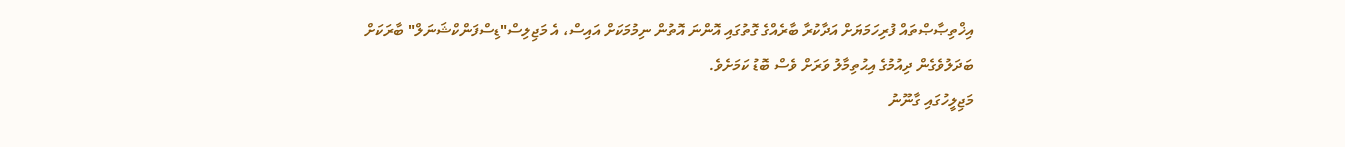އިޚްތިޞާޞްތައް ފުރިހަމަޔަށް އަދާކުރާ ބާރެއްގެ ގޮތުގައި އޮންނަ އޮތުން ނިމުމަކަށް އައިސް، އެ މަޖިލިސް"ޑިސްފަންކްޝަނަލް" ބާރަކަށް ބަދަލުވެގެން ދިއުމުގެ އިޙުތިމާލު ވަރަށް ވެސް ބޮޑު ކަމަށެވެ.
މަޖިލީހުގައި ގާނޫނު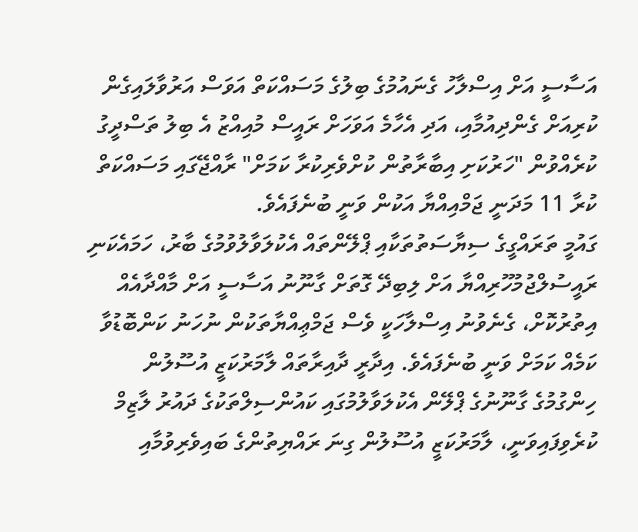އަސާސީ އަށް އިސްލާހު ގެނައުމުގެ ބިލުގެ މަސައްކަތް އަވަސް އަރުވާލައިގެން ކުރިއަށް ގެންދިއުމާއި، އަދި އެހާމެ އަވަހަށް ރައީސް މުއިއްޒު އެ ބިލު ތަސްދީގު ކުރެއްވުން "ހަރުކަށި އިބާރާތުން ކުށްވެރިކުރާ ކަމަށް" ރާއްޖޭގައި މަސައްކަތް ކުރާ 11 މަދަނީ ޖަމްއިއްޔާ އަކުން ވަނީ ބުނެފައެވެ.
ގައުމީ ތަރައްގީގެ ސިޔާސަތުތަކާއި ޕްލޭންތައް އެކުލަވާލުވުމުގެ ބާރު، ހަމައެކަނި ރައީސުލްޖުމުހޫރިއްޔާ އަށް ލިބިދޭ ގޮތަށް ގާނޫނު އަސާސީ އަށް މާއްދާއެއް އިތުރުކޮށް، ގެނެވުނު އިސްލާހަކީ ވެސް ޖަމްޢިއްޔާތަކުން ނުހަނު ކަންބޮޑުވާ ކަމެއް ކަމަށް ވަނީ ބުނެފައެވެ. އިދާރީ ދާއިރާތައް ލާމަރުކަޒީ އުސޫލުން ހިންގުމުގެ ގާނޫނުގެ ޕްލޭން އެކުލަވާލުމުގައި ކައުންސިލްތަކުގެ ދައުރު ލާޒިމް ކުރެވިފައިވަނީ، ލާމަރުކަޒީ އުސޫލުން ގިނަ ރައްޔިތުންގެ ބައިވެރިވުމާއި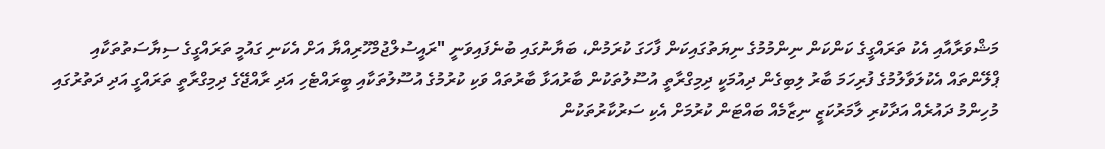މަޝްވަރާއާއި އެކު ތަރައްގީގެ ކަންކަން ނިންމުމުގެ ނިޔަތުގައިކަން ފާހަގަ ކުރަމުން، ބަޔާނުގައި ބުނެފައިވަނީ "ރައީސުލްޖުމްހޫރިއްޔާ އަށް އެކަނި ގައުމީ ތަރައްގީގެ ސިޔާސަތުތަކާއި ޕްލޭންތައް އެކުލަވާލުމުގެ ފުރިހަމަ ބާރު ލިބިގެން ދިއުމަކީ ދިމިގްރާތީ އުސޫލުތަކުން ބާރުއަޅާ ބާރުތައް ވަކި ކުރުމުގެ އުސޫލުތަކާއި ބީރައްޓެހި އަދި ރާއްޖޭގެ ދިމިގްރާތީ ތަރައްގީ އަދި ދަތުރުގައި މުހިންމު ދައުރެއް އަދާކުރި ލާމަރުކަޒީ ނިޒާމެއް ބައްޓަން ކުރުމަށް އެކި ސަރުކާރުތަކުން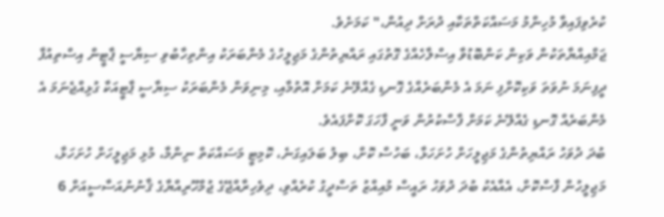ކުރެވިފައިވާ މުހިންމު މަސައްކަތްތަކާއި ދުރަށް ދިއުން،" ކަމަށެވެ.
ޖަމްއިއްޔާތަކުން ވަކިން ކަންބޮޑުވާ އިސްލާހެއްގެ ގޮތުގައި ރައްޔިތުންގެ މަޖިލީހުގެ މެންބަރަކު އިންތިހާބުވި ސިޔާސީ ޕާޓީން އިސްތިއުފާ ދީފިނަމަ ނުވަތަ ވަކިކޮށްފި ނަމަ އެ މެންބަރެއްގެ ގޮނޑި ގެއްލޭނެ ކަމަށް އޮތުމާއި، މިނިވަން މެންބަރަކު ސިޔާސީ ޕާޓީއަކާ ގުޅިއްޖެނަމަ އެ މެންބަރެއް ގޮނޑި ގެއްލޭނެ ކަމަށް ފާސްކުރުން ވަނީ ފާހަގަ ކޮށްފައެވެ.
ބުދަ ދުވަހު ރައްޔިތުންގެ މަޖިލީހަށް ހުށަހަޅާ، ބަހުސް ކޮށް، ބިލު ބަލައިގަނެ، ކޮމިޓީ މަސައްކަތް ނިންމާ، މުޅި މަޖިލީހަށް ހުށަހަޅާ، މަޖިލީހުން ފާސްކޮށް، އެއާއެކު ބުދަ ދުވަހު ރައީސް މުއިއްޒު ތަސްދީގު ކުރެއްވި، ދިވެހިރާއްޖޭގެ ޖުމްހޫރިއްޔާގެ ޤާނުނުއަސާސީއަށް 6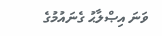ވަނަ އިޞްލާޙު ގެނައުމުގެ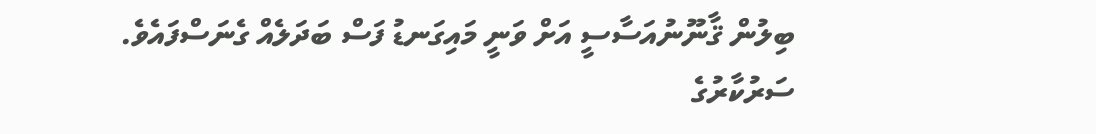ބިލުން ޤާނޫނުއަސާސީ އަށް ވަނީ މައިގަނޑު ފަސް ބަދަލެއް ގެނަސްފައެވެ.
ސަރުކާރުގެ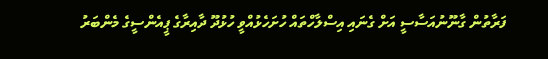ފަރާތުން ގާނޫނުއަސާސީ އަށް ގެނައި އިސްލާހްތައް ހުށަހެޅުއްވީ ހުޅުދޫ ދާއިރާގެ ޕީއެންސީގެ މެންބަރު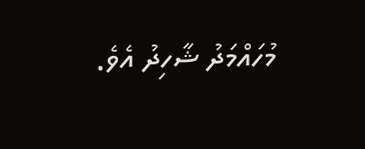މުހައްމަދު ޝާހިދު އެވެ.